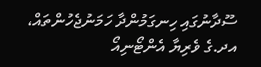ސޫދާނުގައި ހިނގަމުންދާ ހަމަނުޖެހުންތައް، އދ.ގެ ވެރިޔާ އެންޓޯނިއޯ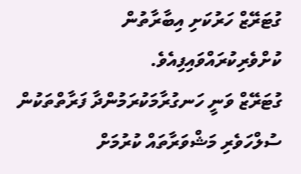ގުޓަރޭޒް ހަރުކަށި އިބާރާތުން ކުށްވެރިކުރައްވައިފިއެވެ.
ގުޓަރޭޒް ވަނީ ހަނގުރާމަކުރަމުންދާ ފަރާތްތަކުން ސުލްހަވެރި މަޝްވަރާތައް ކުރުމަށް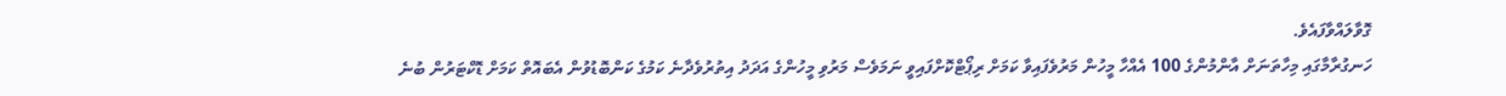ގޮވާލައްވާފައެވެ.
ހަނގުރާމާގައި މިހާތަނަށް އާންމުންގެ 100 އެއްހާ މީހުން މަރުވެފައިވާ ކަމަށް ރިޕޯޓްކޮށްފައިވީ ނަމަވެސް މަރުވި މީހުންގެ އަދަދު އިތުރުވެދާނެ ކަމުގެ ކަންބޮޑުވުން އެބައޮތް ކަމަށް ޑޮކްޓަރުން ބުނެ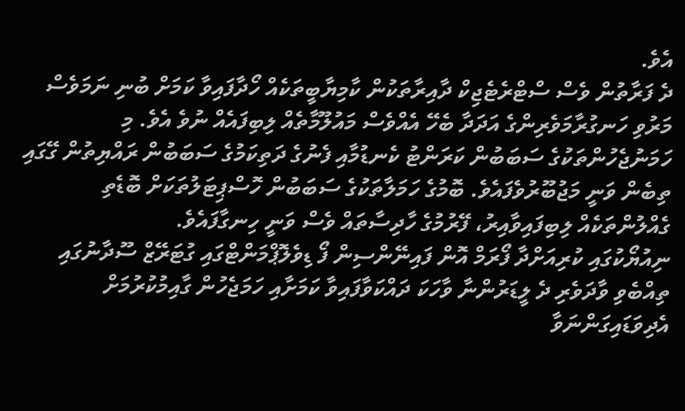އެވެ.
ދެ ފަރާތުން ވެސް ސްޓްރެޓެޖިކް ދާއިރާތަކުން ކާމިޔާބީތަކެއް ހޯދާފައިވާ ކަމަށް ބުނި ނަމަވެސް މަރުވި ހަނގުރާމަވެރިންގެ އަދަދާ ބެހޭ އެއްވެސް މައުލޫމާތެއް ލިބިފައެއް ނުވެ އެވެ. މި ހަމަނުޖެހުންތަކުގެ ސަބަބުން ކަރަންޓު ކެނޑުމާއި ފެނުގެ ދަތިކަމުގެ ސަބަބުން ރައްޔިތުން ގޭގައި ތިބެން ވަނީ މަޖުބޫރުވެފައެވެ. ބޮމުގެ ހަމަލާތަކުގެ ސަބަބުން ހޮސްޕިޓަލުތަކަށް ބޮޑެތި ގެއްލުންތަކެއް ލިބިފައިވާއިރު، ފޭރުމުގެ ހާދިސާތައް ވެސް ވަނީ ހިނގާފައެވެ.
ނިއުޔޯކުގައި ކުރިއަށްދާ ފޯރަމް އޮން ފައިނޭންސިން ފޯ ޑިވެލޮޕްމަންޓްގައި ގުޓަރޭޒް ސޫދާނުގައި ތިއްބެވި ވާދަވެރި ދެ ލީޑަރުންނާ ވާހަކަ ދައްކަވާފައިވާ ކަމަށާއި ހަމަޖެހުން ގާއިމުކުރުމަށް އެދިވަޑައިގަންނަވާ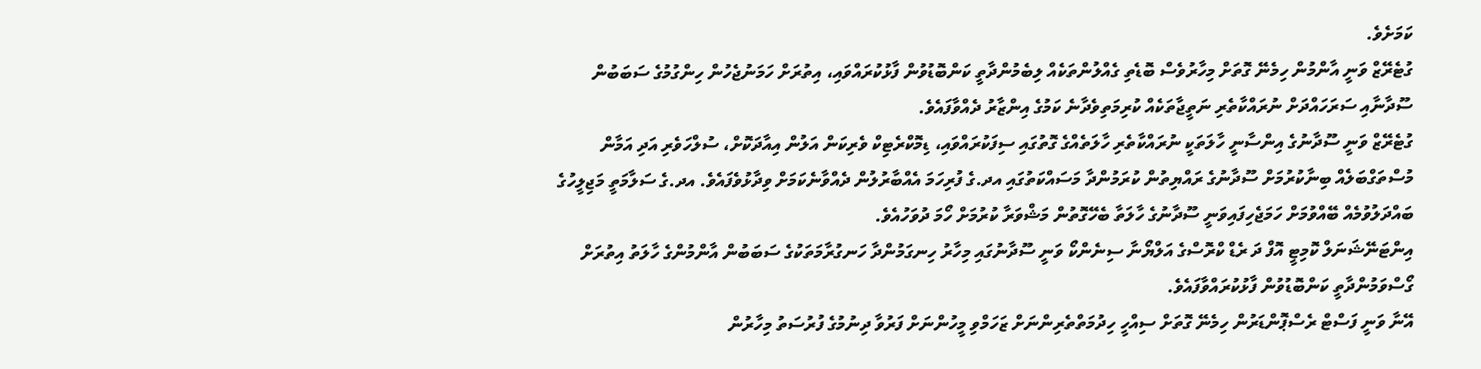ކަމަށެވެ.
ގުޓެރޭޒް ވަނީ އާންމުން ހިމެނޭ ގޮތަށް މިހާރުވެސް ބޮޑެތި ގެއްލުންތަކެއް ލިބެމުންދާތީ ކަންބޮޑުވުން ފާޅުކުރައްވައި، އިތުރަށް ހަމަނުޖެހުން ހިންގުމުގެ ސަބަބުން ސޫދާނާއި ސަރަހައްދަށް ނުރައްކާތެރި ނަތީޖާތަކެއް ކުރިމަތިވެދާނެ ކަމުގެ އިންޒާރު ދެއްވާފައެވެ.
ގުޓެރޭޒް ވަނީ ސޫދާނުގެ އިންސާނީ ހާލަތަކީ ނުރައްކާތެރި ހާލަތެއްގެ ގޮތުގައި ސިފަކުރައްވައި، ޑިމޮކްރެޓިކް ވެރިކަން އަލުން އިއާދަކޮށް، ސުލްހަވެރި އަދި އަމާން މުސްތަގްބަލެއް ބިނާކުރުމަށް ސޫދާނުގެ ރައްޔިތުން ކުރަމުންދާ މަސައްކަތުގައި އދ.ގެ ފުރިހަމަ އެއްބާރުލުން ދެއްވާނެކަމަށް ވިދާޅުވެފައެވެ. އދ.ގެ ސަލާމަތީ މަޖިލީހުގެ ބައްދަލުވުމެއް ބޭއްވުމަށް ހަމަޖެހިފައިވަނީ ސޫދާނުގެ ހާލަތާ ބެހޭގޮތުން މަޝްވަރާ ކުރުމަށް ހޯމަ ދުވަހުއެވެ.
އިންޓަނޭޝަނަލް ކޮމިޓީ އޮފް ދަ ރެޑް ކްރޮސްގެ އަލްޔޯނާ ސިނެންކޯ ވަނީ ސޫދާނުގައި މިހާރު ހިނގަމުންދާ ހަނގުރާމަތަކުގެ ސަބަބުން އާންމުންގެ ހާލަތު އިތުރަށް ގޯސްވަމުންދާތީ ކަންބޮޑުވުން ފާޅުކުރައްވާފައެވެ.
އޭނާ ވަނީ ފަސްޓް ރެސްޕޮންޑަރުން ހިމެނޭ ގޮތަށް ސިއްހީ ހިދުމަތްތެރިންނަށް ޒަހަމްވި މީހުންނަށް ފަރުވާ ދިނުމުގެ ފުރުސަތު މިހާރުން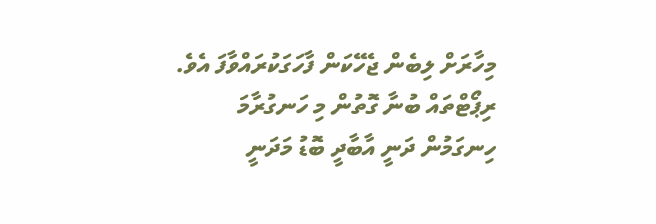މިހާރަށް ލިބެން ޖެހޭކަން ފާހަގަކުރައްވާފަ އެވެ.
ރިޕޯޓްތައް ބުނާ ގޮތުން މި ހަނގުރާމަ ހިނގަމުން ދަނީ އާބާދީ ބޮޑު މަދަނީ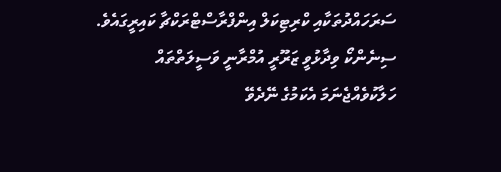ސަރަހައްދުތަކާއި ކްރިޓިކަލް އިންފްރާސްޓްރަކްޗާ ކައިރީގައެވެ. ސިނެންކޯ ވިދާޅުވީ ޒަރޫރީ އުމްރާނީ ވަސީލަތްތައް ހަލާކުވެއްޖެނަމަ އެކަމުގެ ނޭދެވޭ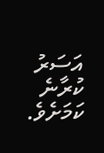އަސަރު ކުރާނެ ކަމަށެވެ.